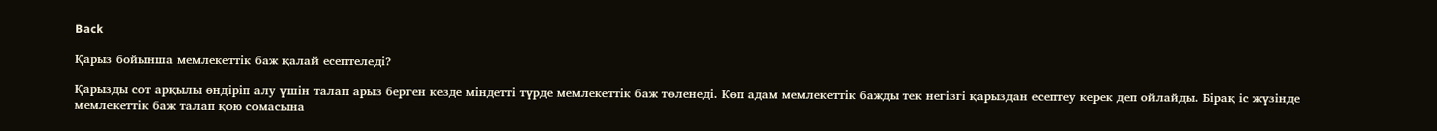Back

Қарыз бойынша мемлекеттік баж қалай есептеледі?

Қарызды сот арқылы өндіріп алу үшін талап арыз берген кезде міндетті түрде мемлекеттік баж төленеді. Көп адам мемлекеттік бажды тек негізгі қарыздан есептеу керек деп ойлайды. Бірақ іс жүзінде мемлекеттік баж талап қою сомасына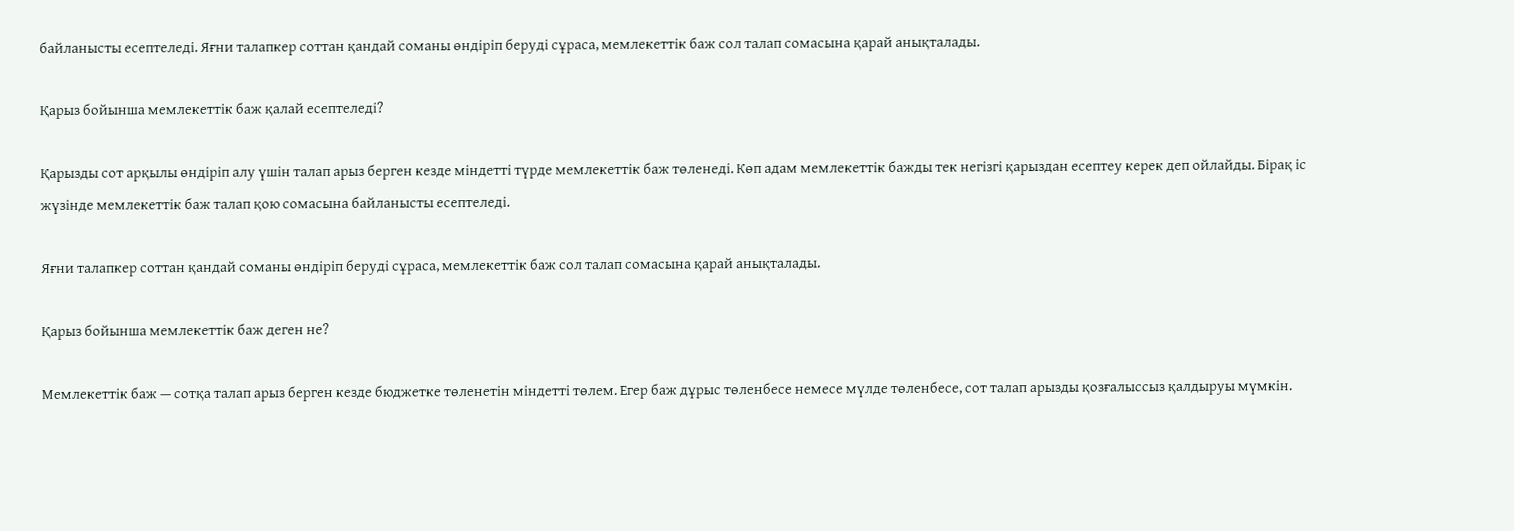байланысты есептеледі. Яғни талапкер соттан қандай соманы өндіріп беруді сұраса, мемлекеттік баж сол талап сомасына қарай анықталады.

Қарыз бойынша мемлекеттік баж қалай есептеледі?

Қарызды сот арқылы өндіріп алу үшін талап арыз берген кезде міндетті түрде мемлекеттік баж төленеді. Көп адам мемлекеттік бажды тек негізгі қарыздан есептеу керек деп ойлайды. Бірақ іс жүзінде мемлекеттік баж талап қою сомасына байланысты есептеледі.

Яғни талапкер соттан қандай соманы өндіріп беруді сұраса, мемлекеттік баж сол талап сомасына қарай анықталады.

Қарыз бойынша мемлекеттік баж деген не?

Мемлекеттік баж — сотқа талап арыз берген кезде бюджетке төленетін міндетті төлем. Егер баж дұрыс төленбесе немесе мүлде төленбесе, сот талап арызды қозғалыссыз қалдыруы мүмкін.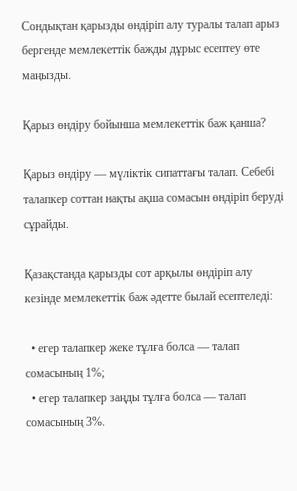Сондықтан қарызды өндіріп алу туралы талап арыз бергенде мемлекеттік бажды дұрыс есептеу өте маңызды.

Қарыз өндіру бойынша мемлекеттік баж қанша?

Қарыз өндіру — мүліктік сипаттағы талап. Себебі талапкер соттан нақты ақша сомасын өндіріп беруді сұрайды.

Қазақстанда қарызды сот арқылы өндіріп алу кезінде мемлекеттік баж әдетте былай есептеледі:

  • егер талапкер жеке тұлға болса — талап сомасының 1%;
  • егер талапкер заңды тұлға болса — талап сомасының 3%.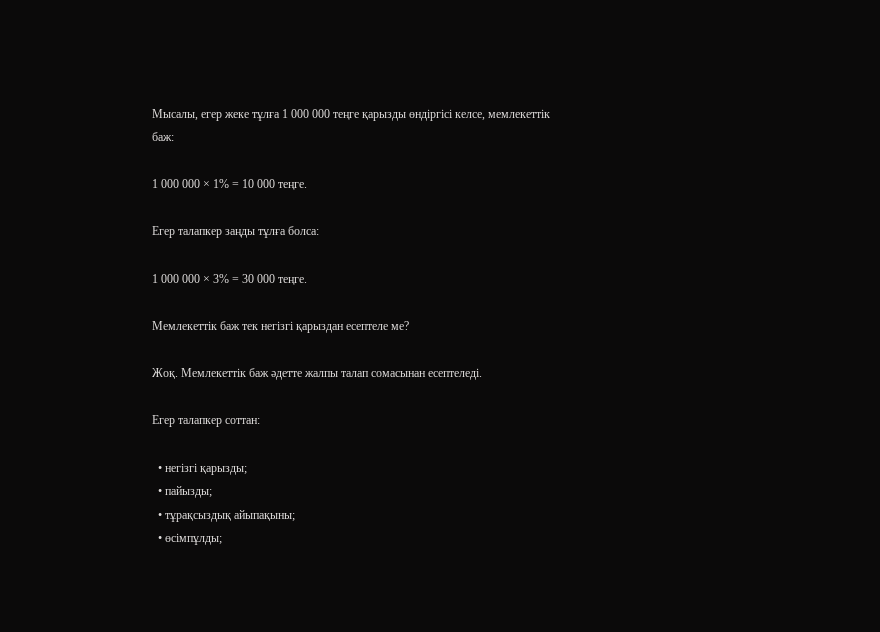Мысалы, егер жеке тұлға 1 000 000 теңге қарызды өндіргісі келсе, мемлекеттік баж:

1 000 000 × 1% = 10 000 теңге.

Егер талапкер заңды тұлға болса:

1 000 000 × 3% = 30 000 теңге.

Мемлекеттік баж тек негізгі қарыздан есептеле ме?

Жоқ. Мемлекеттік баж әдетте жалпы талап сомасынан есептеледі.

Егер талапкер соттан:

  • негізгі қарызды;
  • пайызды;
  • тұрақсыздық айыпақыны;
  • өсімпұлды;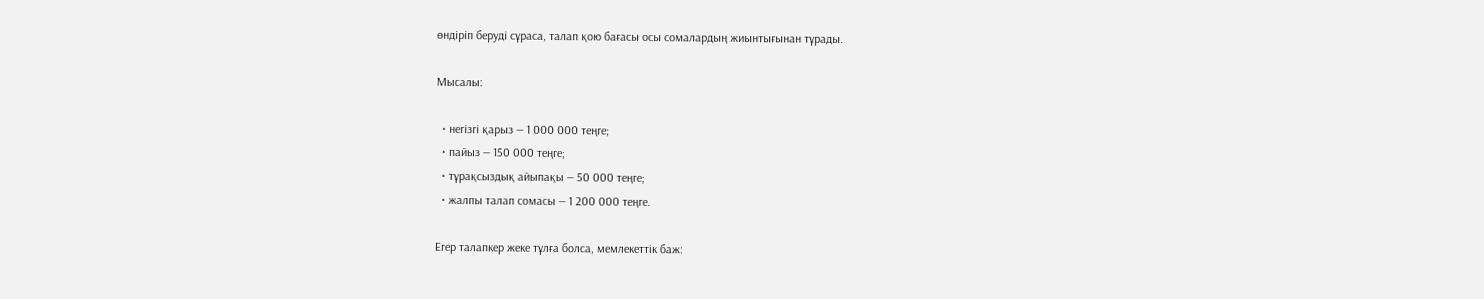өндіріп беруді сұраса, талап қою бағасы осы сомалардың жиынтығынан тұрады.

Мысалы:

  • негізгі қарыз — 1 000 000 теңге;
  • пайыз — 150 000 теңге;
  • тұрақсыздық айыпақы — 50 000 теңге;
  • жалпы талап сомасы — 1 200 000 теңге.

Егер талапкер жеке тұлға болса, мемлекеттік баж: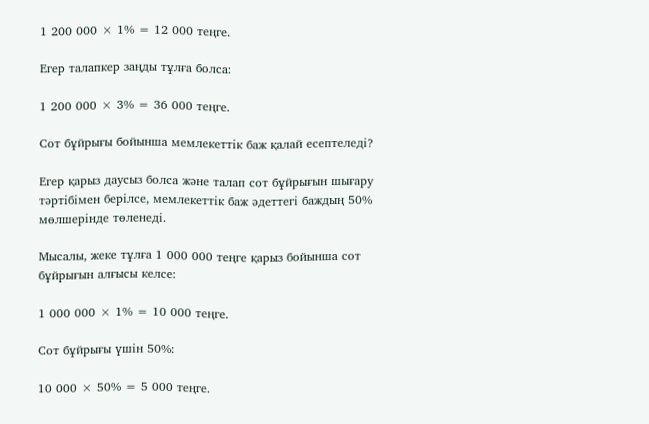1 200 000 × 1% = 12 000 теңге.

Егер талапкер заңды тұлға болса:

1 200 000 × 3% = 36 000 теңге.

Сот бұйрығы бойынша мемлекеттік баж қалай есептеледі?

Егер қарыз даусыз болса және талап сот бұйрығын шығару тәртібімен берілсе, мемлекеттік баж әдеттегі баждың 50% мөлшерінде төленеді.

Мысалы, жеке тұлға 1 000 000 теңге қарыз бойынша сот бұйрығын алғысы келсе:

1 000 000 × 1% = 10 000 теңге.

Сот бұйрығы үшін 50%:

10 000 × 50% = 5 000 теңге.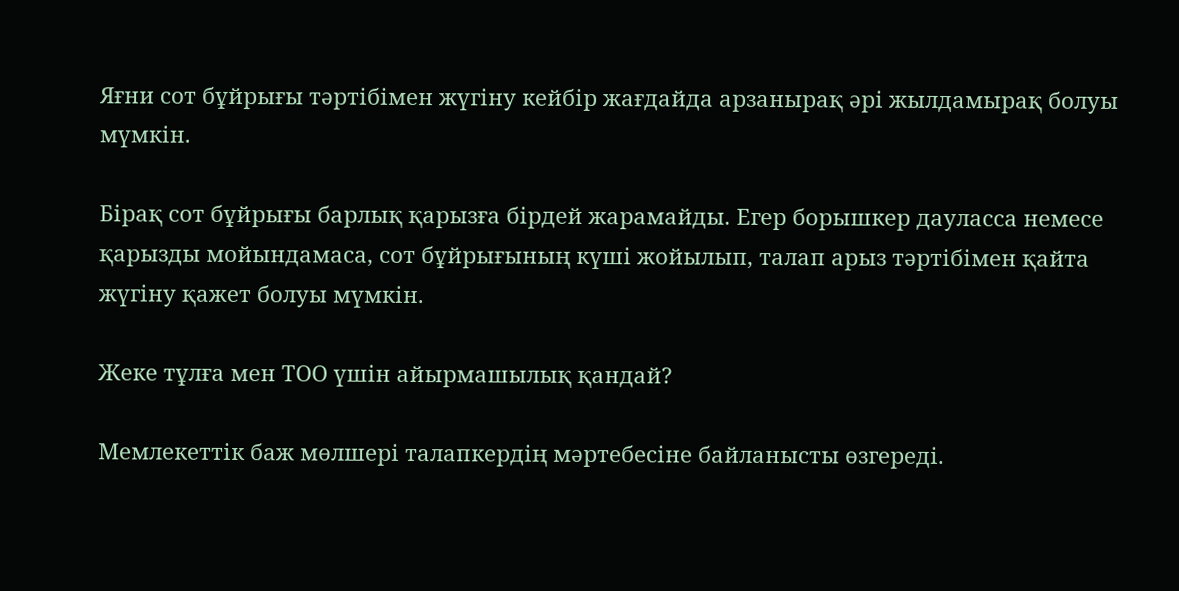Яғни сот бұйрығы тәртібімен жүгіну кейбір жағдайда арзанырақ әрі жылдамырақ болуы мүмкін.

Бірақ сот бұйрығы барлық қарызға бірдей жарамайды. Егер борышкер дауласса немесе қарызды мойындамаса, сот бұйрығының күші жойылып, талап арыз тәртібімен қайта жүгіну қажет болуы мүмкін.

Жеке тұлға мен ТОО үшін айырмашылық қандай?

Мемлекеттік баж мөлшері талапкердің мәртебесіне байланысты өзгереді.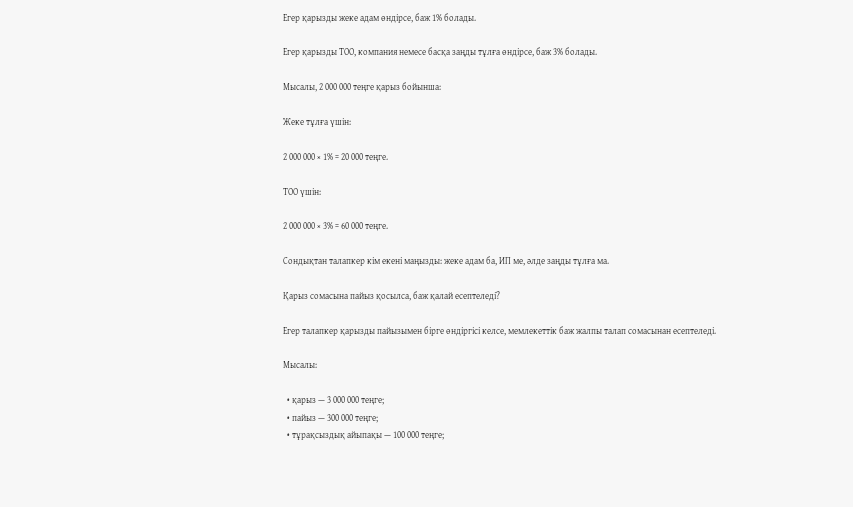Егер қарызды жеке адам өндірсе, баж 1% болады.

Егер қарызды ТОО, компания немесе басқа заңды тұлға өндірсе, баж 3% болады.

Мысалы, 2 000 000 теңге қарыз бойынша:

Жеке тұлға үшін:

2 000 000 × 1% = 20 000 теңге.

ТОО үшін:

2 000 000 × 3% = 60 000 теңге.

Сондықтан талапкер кім екені маңызды: жеке адам ба, ИП ме, әлде заңды тұлға ма.

Қарыз сомасына пайыз қосылса, баж қалай есептеледі?

Егер талапкер қарызды пайызымен бірге өндіргісі келсе, мемлекеттік баж жалпы талап сомасынан есептеледі.

Мысалы:

  • қарыз — 3 000 000 теңге;
  • пайыз — 300 000 теңге;
  • тұрақсыздық айыпақы — 100 000 теңге;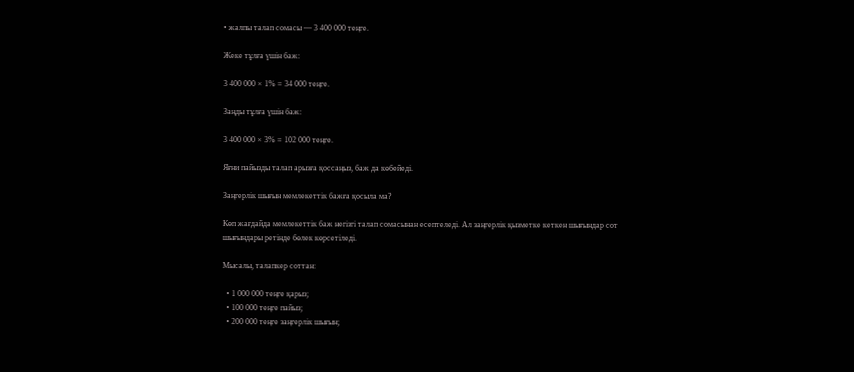• жалпы талап сомасы — 3 400 000 теңге.

Жеке тұлға үшін баж:

3 400 000 × 1% = 34 000 теңге.

Заңды тұлға үшін баж:

3 400 000 × 3% = 102 000 теңге.

Яғни пайызды талап арызға қоссаңыз, баж да көбейеді.

Заңгерлік шығын мемлекеттік бажға қосыла ма?

Көп жағдайда мемлекеттік баж негізгі талап сомасынан есептеледі. Ал заңгерлік қызметке кеткен шығындар сот шығындары ретінде бөлек көрсетіледі.

Мысалы, талапкер соттан:

  • 1 000 000 теңге қарыз;
  • 100 000 теңге пайыз;
  • 200 000 теңге заңгерлік шығын;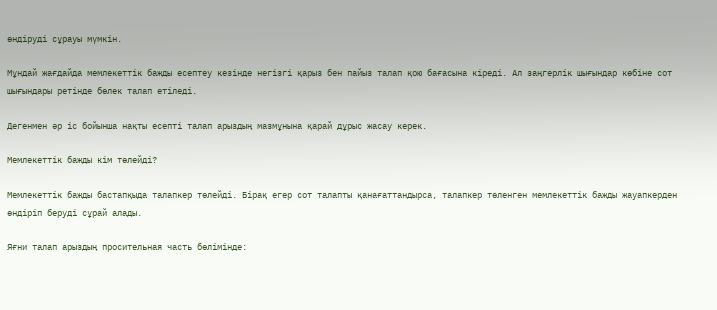өндіруді сұрауы мүмкін.

Мұндай жағдайда мемлекеттік бажды есептеу кезінде негізгі қарыз бен пайыз талап қою бағасына кіреді. Ал заңгерлік шығындар көбіне сот шығындары ретінде бөлек талап етіледі.

Дегенмен әр іс бойынша нақты есепті талап арыздың мазмұнына қарай дұрыс жасау керек.

Мемлекеттік бажды кім төлейді?

Мемлекеттік бажды бастапқыда талапкер төлейді. Бірақ егер сот талапты қанағаттандырса, талапкер төленген мемлекеттік бажды жауапкерден өндіріп беруді сұрай алады.

Яғни талап арыздың просительная часть бөлімінде: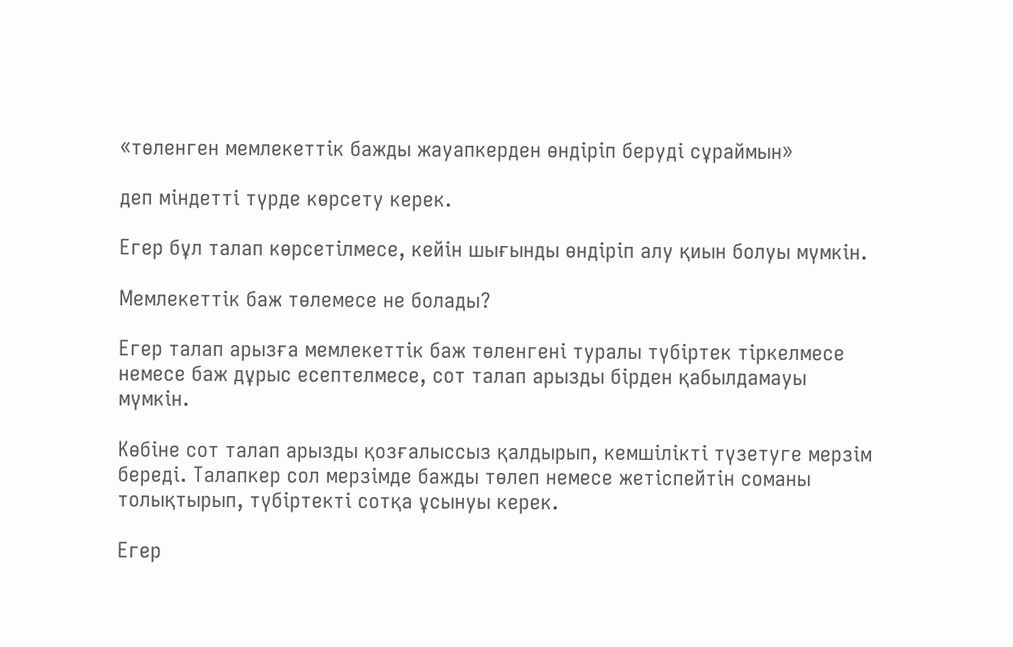«төленген мемлекеттік бажды жауапкерден өндіріп беруді сұраймын»

деп міндетті түрде көрсету керек.

Егер бұл талап көрсетілмесе, кейін шығынды өндіріп алу қиын болуы мүмкін.

Мемлекеттік баж төлемесе не болады?

Егер талап арызға мемлекеттік баж төленгені туралы түбіртек тіркелмесе немесе баж дұрыс есептелмесе, сот талап арызды бірден қабылдамауы мүмкін.

Көбіне сот талап арызды қозғалыссыз қалдырып, кемшілікті түзетуге мерзім береді. Талапкер сол мерзімде бажды төлеп немесе жетіспейтін соманы толықтырып, түбіртекті сотқа ұсынуы керек.

Егер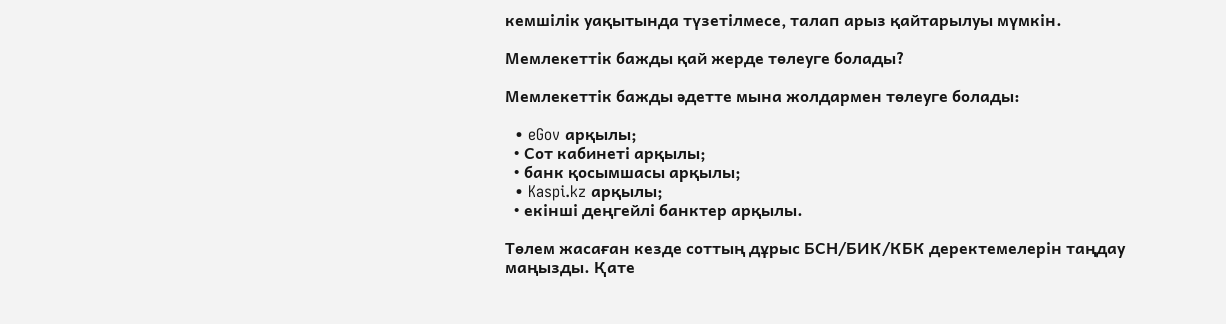кемшілік уақытында түзетілмесе, талап арыз қайтарылуы мүмкін.

Мемлекеттік бажды қай жерде төлеуге болады?

Мемлекеттік бажды әдетте мына жолдармен төлеуге болады:

  • eGov арқылы;
  • Сот кабинеті арқылы;
  • банк қосымшасы арқылы;
  • Kaspi.kz арқылы;
  • екінші деңгейлі банктер арқылы.

Төлем жасаған кезде соттың дұрыс БСН/БИК/КБК деректемелерін таңдау маңызды. Қате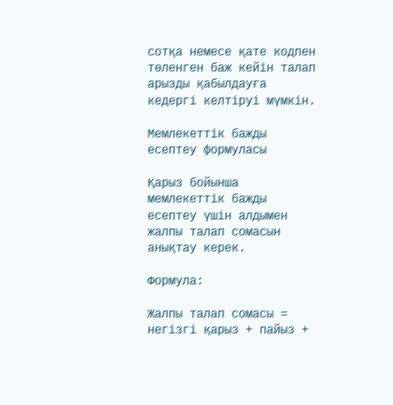сотқа немесе қате кодпен төленген баж кейін талап арызды қабылдауға кедергі келтіруі мүмкін.

Мемлекеттік бажды есептеу формуласы

Қарыз бойынша мемлекеттік бажды есептеу үшін алдымен жалпы талап сомасын анықтау керек.

Формула:

Жалпы талап сомасы = негізгі қарыз + пайыз +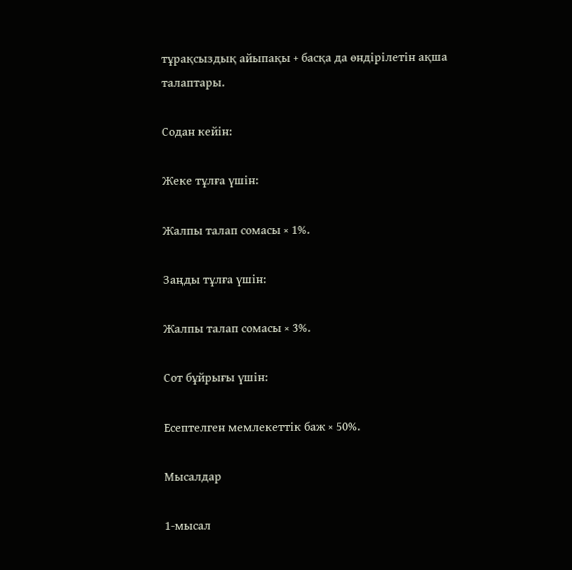тұрақсыздық айыпақы + басқа да өндірілетін ақша талаптары.

Содан кейін:

Жеке тұлға үшін:

Жалпы талап сомасы × 1%.

Заңды тұлға үшін:

Жалпы талап сомасы × 3%.

Сот бұйрығы үшін:

Есептелген мемлекеттік баж × 50%.

Мысалдар

1-мысал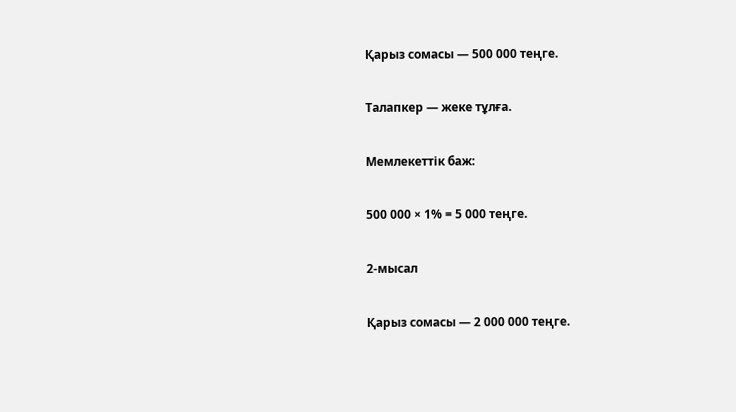Қарыз сомасы — 500 000 теңге.

Талапкер — жеке тұлға.

Мемлекеттік баж:

500 000 × 1% = 5 000 теңге.

2-мысал

Қарыз сомасы — 2 000 000 теңге.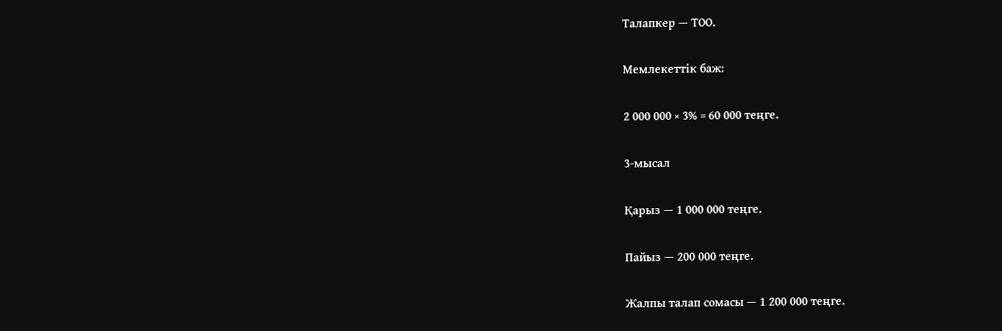Талапкер — ТОО.

Мемлекеттік баж:

2 000 000 × 3% = 60 000 теңге.

3-мысал

Қарыз — 1 000 000 теңге.

Пайыз — 200 000 теңге.

Жалпы талап сомасы — 1 200 000 теңге.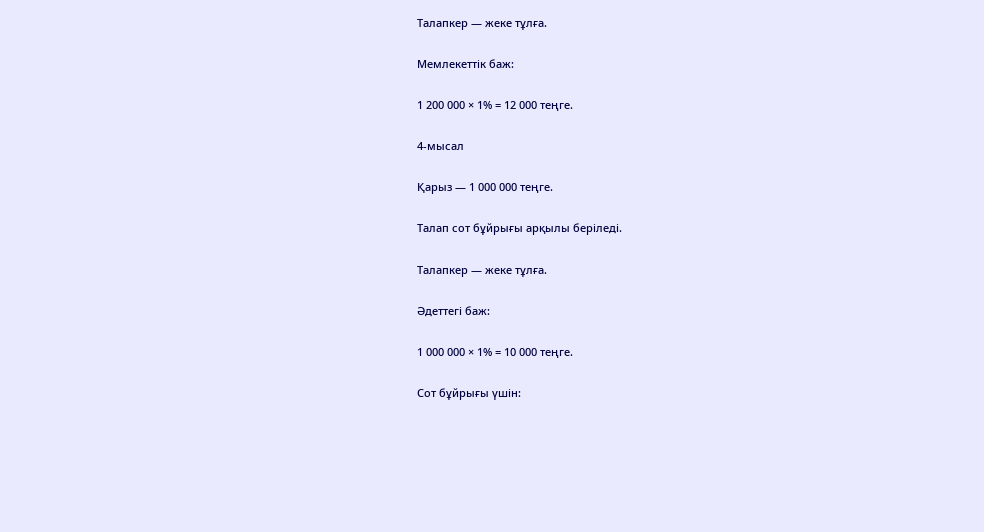Талапкер — жеке тұлға.

Мемлекеттік баж:

1 200 000 × 1% = 12 000 теңге.

4-мысал

Қарыз — 1 000 000 теңге.

Талап сот бұйрығы арқылы беріледі.

Талапкер — жеке тұлға.

Әдеттегі баж:

1 000 000 × 1% = 10 000 теңге.

Сот бұйрығы үшін: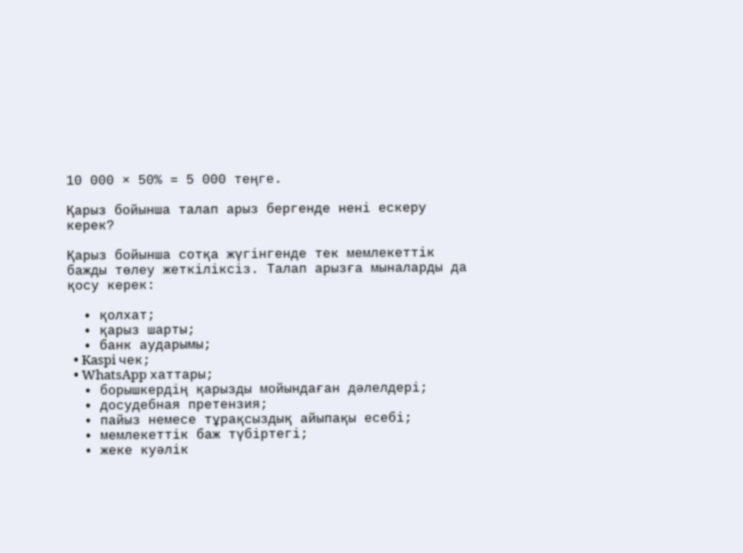10 000 × 50% = 5 000 теңге.

Қарыз бойынша талап арыз бергенде нені ескеру керек?

Қарыз бойынша сотқа жүгінгенде тек мемлекеттік бажды төлеу жеткіліксіз. Талап арызға мыналарды да қосу керек:

  • қолхат;
  • қарыз шарты;
  • банк аударымы;
  • Kaspi чек;
  • WhatsApp хаттары;
  • борышкердің қарызды мойындаған дәлелдері;
  • досудебная претензия;
  • пайыз немесе тұрақсыздық айыпақы есебі;
  • мемлекеттік баж түбіртегі;
  • жеке куәлік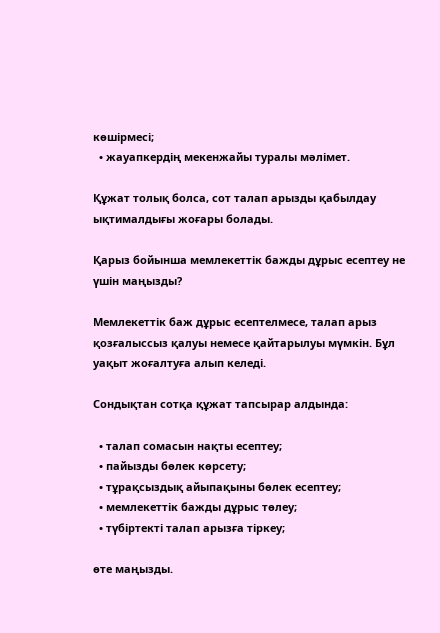көшірмесі;
  • жауапкердің мекенжайы туралы мәлімет.

Құжат толық болса, сот талап арызды қабылдау ықтималдығы жоғары болады.

Қарыз бойынша мемлекеттік бажды дұрыс есептеу не үшін маңызды?

Мемлекеттік баж дұрыс есептелмесе, талап арыз қозғалыссыз қалуы немесе қайтарылуы мүмкін. Бұл уақыт жоғалтуға алып келеді.

Сондықтан сотқа құжат тапсырар алдында:

  • талап сомасын нақты есептеу;
  • пайызды бөлек көрсету;
  • тұрақсыздық айыпақыны бөлек есептеу;
  • мемлекеттік бажды дұрыс төлеу;
  • түбіртекті талап арызға тіркеу;

өте маңызды.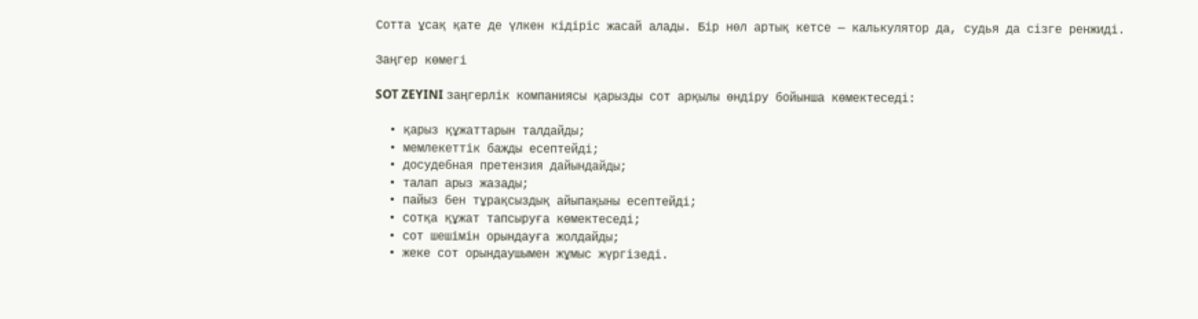Сотта ұсақ қате де үлкен кідіріс жасай алады. Бір нөл артық кетсе — калькулятор да, судья да сізге ренжиді.

Заңгер көмегі

SOT ZEYINI заңгерлік компаниясы қарызды сот арқылы өндіру бойынша көмектеседі:

  • қарыз құжаттарын талдайды;
  • мемлекеттік бажды есептейді;
  • досудебная претензия дайындайды;
  • талап арыз жазады;
  • пайыз бен тұрақсыздық айыпақыны есептейді;
  • сотқа құжат тапсыруға көмектеседі;
  • сот шешімін орындауға жолдайды;
  • жеке сот орындаушымен жұмыс жүргізеді.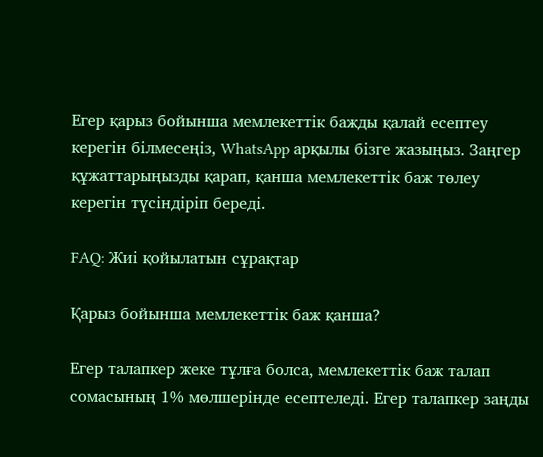Егер қарыз бойынша мемлекеттік бажды қалай есептеу керегін білмесеңіз, WhatsApp арқылы бізге жазыңыз. Заңгер құжаттарыңызды қарап, қанша мемлекеттік баж төлеу керегін түсіндіріп береді.

FAQ: Жиі қойылатын сұрақтар

Қарыз бойынша мемлекеттік баж қанша?

Егер талапкер жеке тұлға болса, мемлекеттік баж талап сомасының 1% мөлшерінде есептеледі. Егер талапкер заңды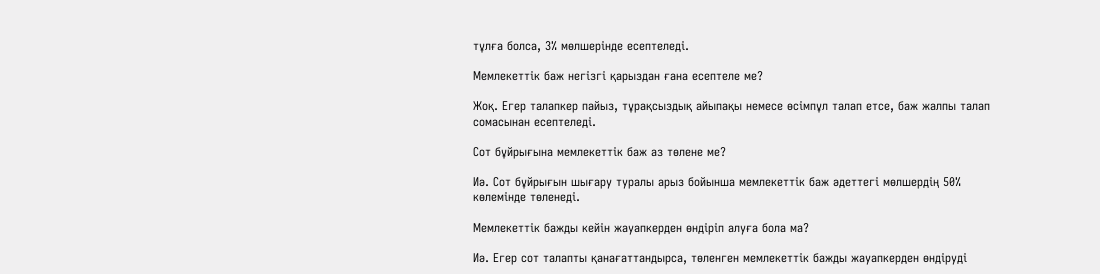тұлға болса, 3% мөлшерінде есептеледі.

Мемлекеттік баж негізгі қарыздан ғана есептеле ме?

Жоқ. Егер талапкер пайыз, тұрақсыздық айыпақы немесе өсімпұл талап етсе, баж жалпы талап сомасынан есептеледі.

Сот бұйрығына мемлекеттік баж аз төлене ме?

Иә. Сот бұйрығын шығару туралы арыз бойынша мемлекеттік баж әдеттегі мөлшердің 50% көлемінде төленеді.

Мемлекеттік бажды кейін жауапкерден өндіріп алуға бола ма?

Иә. Егер сот талапты қанағаттандырса, төленген мемлекеттік бажды жауапкерден өндіруді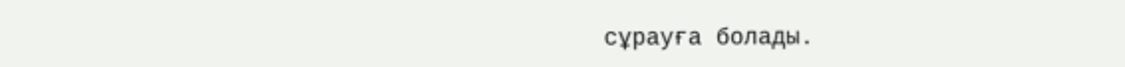сұрауға болады.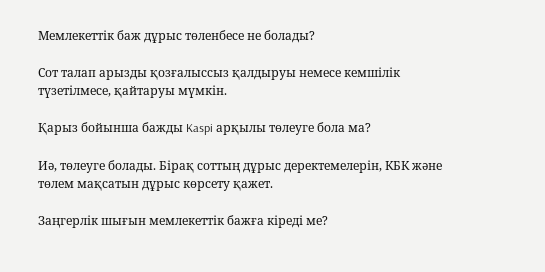Мемлекеттік баж дұрыс төленбесе не болады?

Сот талап арызды қозғалыссыз қалдыруы немесе кемшілік түзетілмесе, қайтаруы мүмкін.

Қарыз бойынша бажды Kaspi арқылы төлеуге бола ма?

Иә, төлеуге болады. Бірақ соттың дұрыс деректемелерін, КБК және төлем мақсатын дұрыс көрсету қажет.

Заңгерлік шығын мемлекеттік бажға кіреді ме?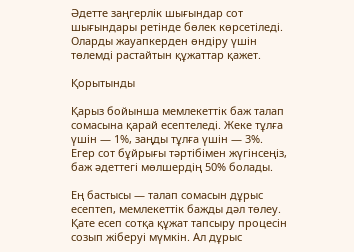Әдетте заңгерлік шығындар сот шығындары ретінде бөлек көрсетіледі. Оларды жауапкерден өндіру үшін төлемді растайтын құжаттар қажет.

Қорытынды

Қарыз бойынша мемлекеттік баж талап сомасына қарай есептеледі. Жеке тұлға үшін — 1%, заңды тұлға үшін — 3%. Егер сот бұйрығы тәртібімен жүгінсеңіз, баж әдеттегі мөлшердің 50% болады.

Ең бастысы — талап сомасын дұрыс есептеп, мемлекеттік бажды дәл төлеу. Қате есеп сотқа құжат тапсыру процесін созып жіберуі мүмкін. Ал дұрыс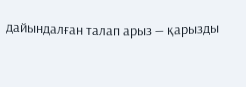дайындалған талап арыз — қарызды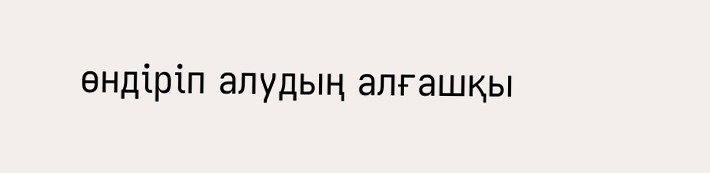өндіріп алудың алғашқы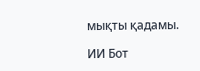мықты қадамы.

ИИ Бот